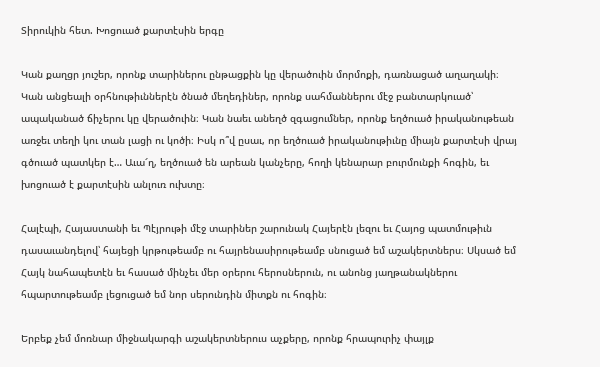Տիրուկին հետ. Խոցուած քարտէսին երգը

Կան քաղցր յուշեր, որոնք տարիներու ընթացքին կը վերածուին մորմոքի, դառնացած աղաղակի։ Կան անցեալի օրհնութիւններէն ծնած մեղեդիներ, որոնք սահմաններու մէջ բանտարկուած՝ ապականած ճիչերու կը վերածուին։ Կան նաեւ անեղծ զգացումներ, որոնք եղծուած իրականութեան առջեւ տեղի կու տան լացի ու կոծի։ Իսկ ո՞վ ըսաւ, որ եղծուած իրականութիւնը միայն քարտէսի վրայ գծուած պատկեր է… Աւա՜ղ, եղծուած են արեան կանչերը, հողի կենարար բուրմունքի հոգին, եւ խոցուած է քարտէսին անլուռ ուխտը։

Հալէպի, Հայաստանի եւ Պէյրութի մէջ տարիներ շարունակ Հայերէն լեզու եւ Հայոց պատմութիւն դասաւանդելով՝ հայեցի կրթութեամբ ու հայրենասիրութեամբ սնուցած եմ աշակերտներս։ Սկսած եմ Հայկ նահապետէն եւ հասած մինչեւ մեր օրերու հերոսներուն, ու անոնց յաղթանակներու հպարտութեամբ լեցուցած եմ նոր սերունդին միտքն ու հոգին։

Երբեք չեմ մոռնար միջնակարգի աշակերտներուս աչքերը, որոնք հրապուրիչ փայլք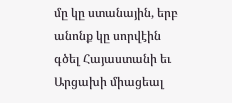մը կը ստանային, երբ անոնք կը սորվէին գծել Հայաստանի եւ Արցախի միացեալ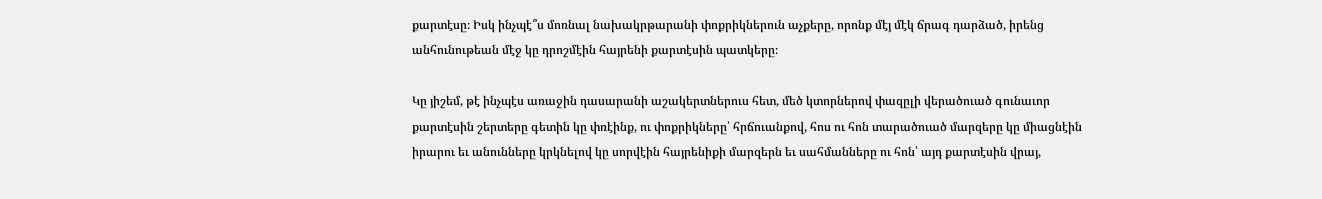քարտէսը։ Իսկ ինչպէ՞ս մոռնալ նախակրթարանի փոքրիկներուն աչքերը, որոնք մէյ մէկ ճրագ դարձած, իրենց անհունութեան մէջ կը դրոշմէին հայրենի քարտէսին պատկերը։

Կը յիշեմ, թէ ինչպէս առաջին դասարանի աշակերտներուս հետ, մեծ կտորներով փազըլի վերածուած գունաւոր քարտէսին շերտերը գետին կը փռէինք, ու փոքրիկները՝ հրճուանքով, հոս ու հոն տարածուած մարզերը կը միացնէին իրարու եւ անունները կրկնելով կը սորվէին հայրենիքի մարզերն եւ սահմանները ու հոն՝ այդ քարտէսին վրայ,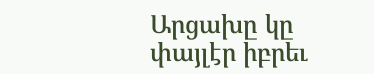Արցախը կը փայլէր իբրեւ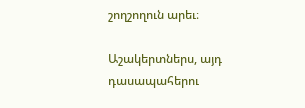շողշողուն արեւ։

Աշակերտներս, այդ դասապահերու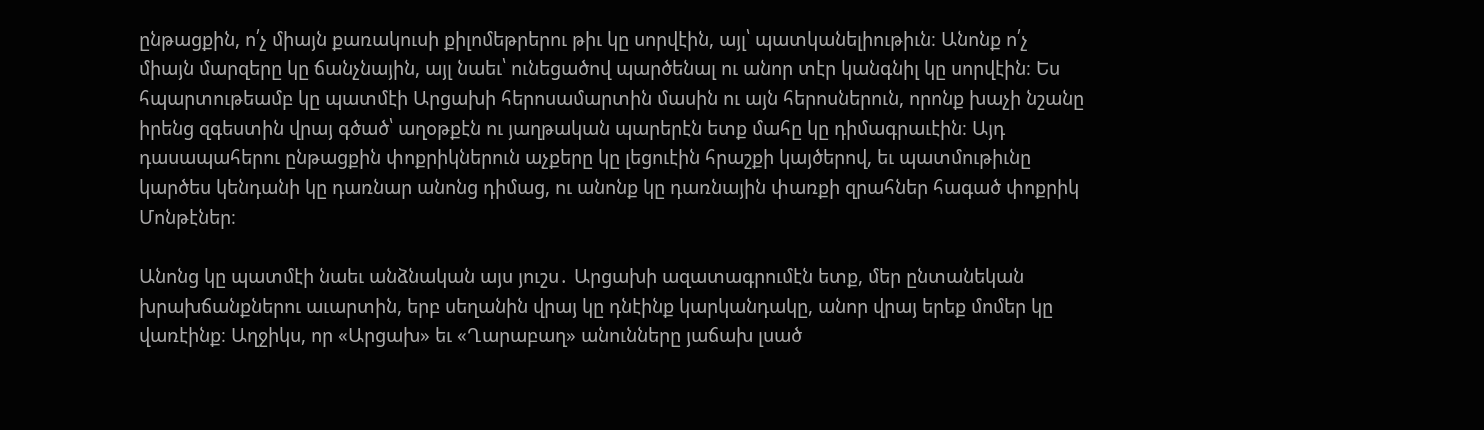ընթացքին, ո՛չ միայն քառակուսի քիլոմեթրերու թիւ կը սորվէին, այլ՝ պատկանելիութիւն։ Անոնք ո՛չ միայն մարզերը կը ճանչնային, այլ նաեւ՝ ունեցածով պարծենալ ու անոր տէր կանգնիլ կը սորվէին։ Ես հպարտութեամբ կը պատմէի Արցախի հերոսամարտին մասին ու այն հերոսներուն, որոնք խաչի նշանը իրենց զգեստին վրայ գծած՝ աղօթքէն ու յաղթական պարերէն ետք մահը կը դիմագրաւէին։ Այդ դասապահերու ընթացքին փոքրիկներուն աչքերը կը լեցուէին հրաշքի կայծերով, եւ պատմութիւնը կարծես կենդանի կը դառնար անոնց դիմաց, ու անոնք կը դառնային փառքի զրահներ հագած փոքրիկ Մոնթէներ։

Անոնց կը պատմէի նաեւ անձնական այս յուշս․ Արցախի ազատագրումէն ետք, մեր ընտանեկան խրախճանքներու աւարտին, երբ սեղանին վրայ կը դնէինք կարկանդակը, անոր վրայ երեք մոմեր կը վառէինք։ Աղջիկս, որ «Արցախ» եւ «Ղարաբաղ» անունները յաճախ լսած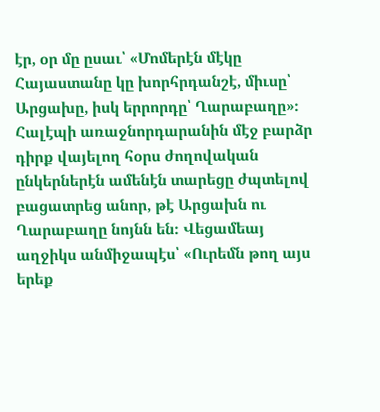էր, օր մը ըսաւ՝ «Մոմերէն մէկը Հայաստանը կը խորհրդանշէ, միւսը՝ Արցախը, իսկ երրորդը՝ Ղարաբաղը»։ Հալէպի առաջնորդարանին մէջ բարձր դիրք վայելող հօրս ժողովական ընկերներէն ամենէն տարեցը ժպտելով բացատրեց անոր, թէ Արցախն ու Ղարաբաղը նոյնն են։ Վեցամեայ աղջիկս անմիջապէս՝ «Ուրեմն թող այս երեք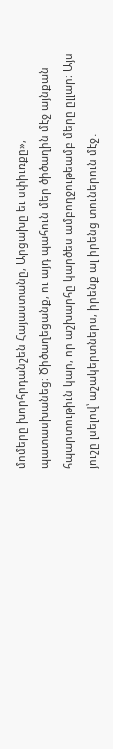մոմերը խորհրդանշեն Հայաստանը, Արցախը եւ սփիւռքը», պատասխանեց։ Ծիծաղեցանք, ու այդ պահուն մեր ծիծաղին մէջ այնքան հպարտութիւն կար, որ աշխարհը կարծես ամբողջութեամբ մերը ըլլար։ Այս յուշը լսելով՝ աշակերտներս, իրենք ալ իրենց տուներուն մէջ․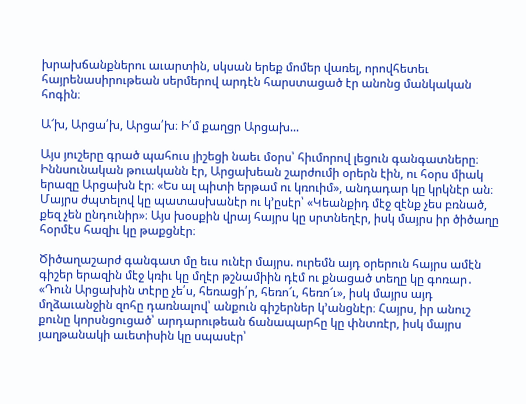խրախճանքներու աւարտին, սկսան երեք մոմեր վառել, որովհետեւ հայրենասիրութեան սերմերով արդէն հարստացած էր անոնց մանկական հոգին։

Ա՜խ, Արցա՛խ, Արցա՛խ։ Ի՛մ քաղցր Արցախ...

Այս յուշերը գրած պահուս յիշեցի նաեւ մօրս՝ հիւմորով լեցուն գանգատները։ Իննսունական թուականն էր, Արցախեան շարժումի օրերն էին, ու հօրս միակ երազը Արցախն էր։ «Ես ալ պիտի երթամ ու կռուիմ», անդադար կը կրկնէր ան։ Մայրս ժպտելով կը պատասխանէր ու կ’ըսէր՝ «Կեանքիդ մէջ զէնք չես բռնած, քեզ չեն ընդունիր»։ Այս խօսքին վրայ հայրս կը սրտնեղէր, իսկ մայրս իր ծիծաղը հօրմէս հազիւ կը թաքցնէր։

Ծիծաղաշարժ գանգատ մը եւս ունէր մայրս. ուրեմն այդ օրերուն հայրս ամէն գիշեր երազին մէջ կռիւ կը մղէր թշնամիին դէմ ու քնացած տեղը կը գոռար․ «Դուն Արցախին տէրը չե՛ս, հեռացի՛ր, հեռո՜ւ, հեռո՜ւ», իսկ մայրս այդ մղձաւանջին զոհը դառնալով՝ անքուն գիշերներ կ’անցնէր։ Հայրս, իր անուշ քունը կորսնցուցած՝ արդարութեան ճանապարհը կը փնտռէր, իսկ մայրս յաղթանակի աւետիսին կը սպասէր՝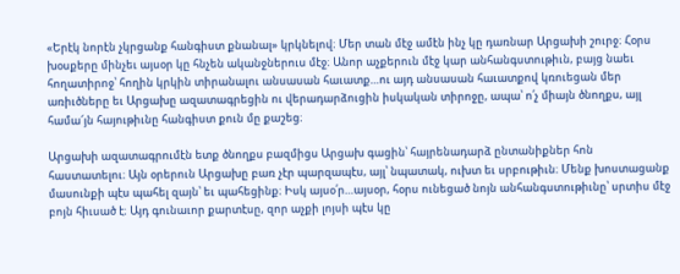«Երէկ նորէն չկրցանք հանգիստ քնանալ» կրկնելով։ Մեր տան մէջ ամէն ինչ կը դառնար Արցախի շուրջ։ Հօրս խօսքերը մինչեւ այսօր կը հնչեն ականջներուս մէջ։ Անոր աչքերուն մէջ կար անհանգստութիւն, բայց նաեւ հողատիրոջ՝ հողին կրկին տիրանալու անսասան հաւատք…ու այդ անսասան հաւատքով կռուեցան մեր առիւծները եւ Արցախը ազատագրեցին ու վերադարձուցին իսկական տիրոջը, ապա՝ ո՛չ միայն ծնողքս, այլ համա՜յն հայութիւնը հանգիստ քուն մը քաշեց։

Արցախի ազատագրումէն ետք ծնողքս բազմիցս Արցախ գացին՝ հայրենադարձ ընտանիքներ հոն հաստատելու։ Այն օրերուն Արցախը բառ չէր պարզապէս, այլ՝ նպատակ, ուխտ եւ սրբութիւն։ Մենք խոստացանք մասունքի պէս պահել զայն՝ եւ պահեցինք։ Իսկ այսօ՛ր…այսօր, հօրս ունեցած նոյն անհանգստութիւնը՝ սրտիս մէջ բոյն հիւսած է։ Այդ գունաւոր քարտէսը, զոր աչքի լոյսի պէս կը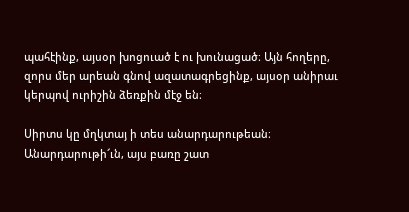պահէինք, այսօր խոցուած է ու խունացած։ Այն հողերը, զորս մեր արեան գնով ազատագրեցինք, այսօր անիրաւ կերպով ուրիշին ձեռքին մէջ են։

Սիրտս կը մղկտայ ի տես անարդարութեան։ Անարդարութի՜ւն, այս բառը շատ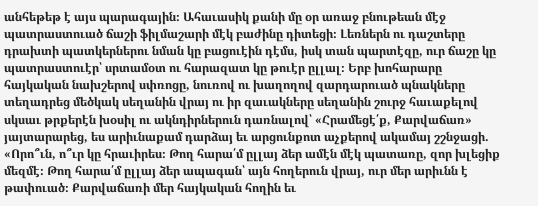անհեթեթ է այս պարագային։ Ահաւասիկ քանի մը օր առաջ բնութեան մէջ պատրաստուած ճաշի ֆիլմաշարի մէկ բաժինը դիտեցի։ Լեռներն ու դաշտերը դրախտի պատկերներու նման կը բացուէին դէմս, իսկ տան պարտէզը, ուր ճաշը կը պատրաստուէր՝ սրտամօտ ու հարազատ կը թուէր ըլլալ։ Երբ խոհարարը հայկական նախշերով սփռոցը, նուռով ու խաղողով զարդարուած պնակները տեղադրեց մեծկակ սեղանին վրայ ու իր զաւակները սեղանին շուրջ հաւաքելով սկսաւ թրքերէն խօսիլ ու ակնդիրներուն դառնալով՝ «Հրամեցէ՛ք, Քարվաճառ» յայտարարեց, ես արիւնաքամ դարձայ եւ արցունքոտ աչքերով ակամայ շշնջացի. «Որո՞ւն, ո՞ւր կը հրաւիրես։ Թող հարա՛մ ըլլայ ձեր ամէն մէկ պատառը, զոր խլեցիք մեզմէ։ Թող հարա՛մ ըլլայ ձեր ապագան՝ այն հողերուն վրայ, ուր մեր արիւնն է թափուած։ Քարվաճառի մեր հայկական հողին եւ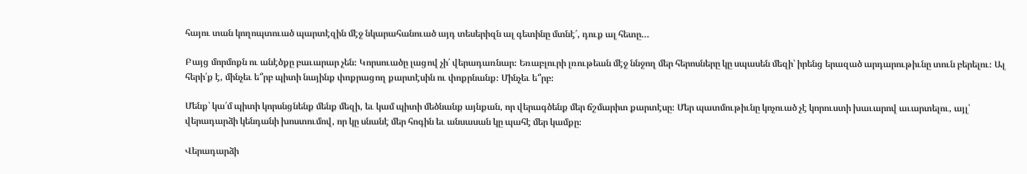հայու տան կողոպտուած պարտէզին մէջ նկարահանուած այդ տեսերիզն ալ գետինը մտնէ՛, դուք ալ հետը…

Բայց մորմոքն ու անէծքը բաւարար չեն։ Կորսուածը լացով չի՛ վերադառնար։ Եռաբլուրի լռութեան մէջ ննջող մեր հերոսները կը սպասեն մեզի՝ իրենց երազած արդարութիւնը տուն բերելու։ Ալ հերի՛ք է, մինչեւ ե՞րբ պիտի նայինք փոքրացող քարտէսին ու փոքրնանք։ Մինչեւ ե՞րբ։

Մենք՝ կա՛մ պիտի կորսնցնենք մենք մեզի, եւ կամ պիտի մեծնանք այնքան, որ վերագծենք մեր ճշմարիտ քարտէսը։ Մեր պատմութիւնը կոչուած չէ կորուստի խաւարով աւարտելու, այլ՝ վերադարձի կենդանի խոստումով, որ կը սնանէ մեր հոգին եւ անսասան կը պահէ մեր կամքը։

Վերադարձի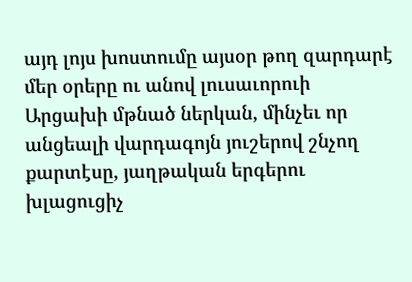այդ լոյս խոստումը այսօր թող զարդարէ մեր օրերը ու անով լուսաւորուի Արցախի մթնած ներկան, մինչեւ որ անցեալի վարդագոյն յուշերով շնչող քարտէսը, յաղթական երգերու խլացուցիչ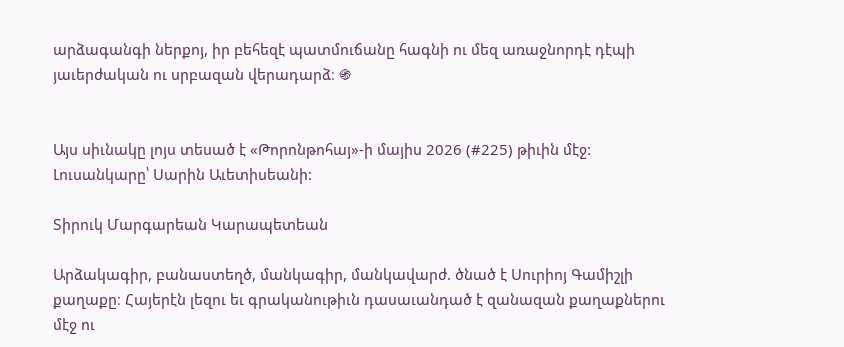արձագանգի ներքոյ, իր բեհեզէ պատմուճանը հագնի ու մեզ առաջնորդէ դէպի յաւերժական ու սրբազան վերադարձ։ ֍


Այս սիւնակը լոյս տեսած է «Թորոնթոհայ»-ի մայիս 2026 (#225) թիւին մէջ: Լուսանկարը՝ Սարին Աւետիսեանի:

Տիրուկ Մարգարեան Կարապետեան

Արձակագիր, բանաստեղծ, մանկագիր, մանկավարժ. ծնած է Սուրիոյ Գամիշլի քաղաքը։ Հայերէն լեզու եւ գրականութիւն դասաւանդած է զանազան քաղաքներու մէջ ու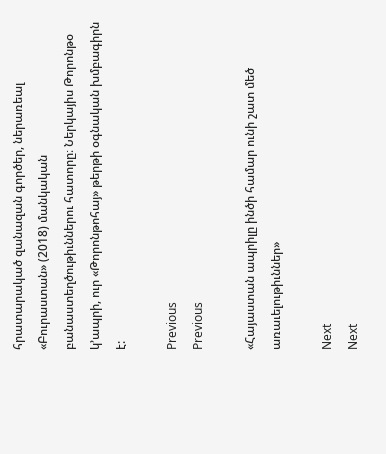հրատարակած զանազան գործեր, ներառեալ «Բուրաստան» (2018) մանկական բանաստեղծութիւններու հատորը։ Ներկայիս Թորոնթօ կ՚ապրի, ուր «Թորոնթոհայ» թերթի օգնական խմբագիրն է:

Previous
Previous

«Հայաստան ապրիլը ինծի համար ունի շատ մեծ առաւելութիւններ»

Next
Next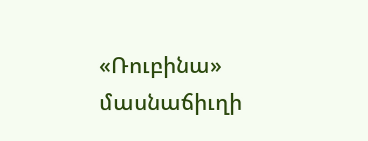«Ռուբինա» մասնաճիւղի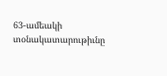63-ամեակի տօնակատարութիւնը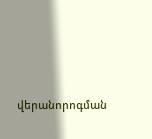վերանորոգման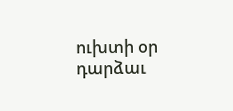ուխտի օր դարձաւ